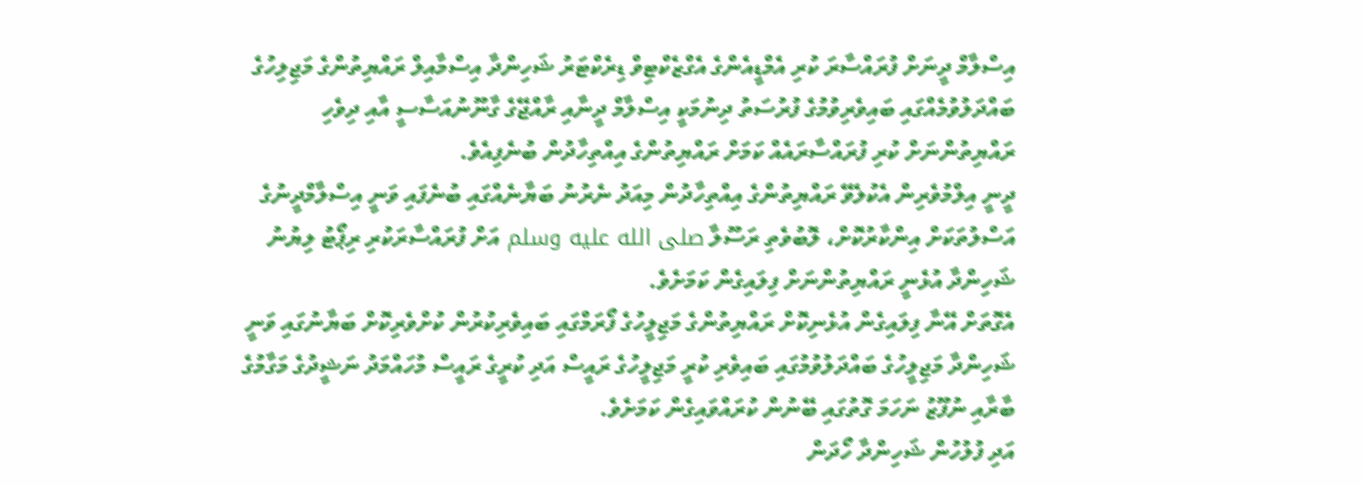އިސްލާމް ދީނަށް ފުރައްސާރަ ކުރި އެމްޑީއެންގެ އެގްޒެކްޓިވް ޑިރެކްޓަރު ޝަހިންދާ އިސްމާއިލް ރައްޔިތުންގެ މަޖިލިހުގެ ބައްދަލުވުމެއްގައި ބައިވެރިވުމުގެ ފުރުސަތު ދިނުމަކީ އިސްލާމް ދީނާއި ރާއްޖޭގެ ގާނޫނުއަސާސީ އާއި ދިވެހި ރައްޔިތުންނަށް ކުރި ފުރައްސާރައެއް ކަމަށް ރައްޔިތުންގެ އިއްތިހާދުން ބުނެފިއެވެ.
ދީނީ އިލްމުވެރިން އެކުލެވޭ ރައްޔިތުންގެ އިއްތިހާދުން މިއަދު ނެރުނު ބަޔާނެއްގައި ބުނެފައި ވަނީ އިސްލާމްދީނުގެ އަސްލުތަކަށް އިންކާރުކޮށް، ލޮބުވެތި ރަސޫލާ صلى الله عليه وسلم އަށް ފުރައްސާރަކުރި ރިޕޯޓު ލިޔުނު ޝަހިންދާ އުޅެނީ ރައްޔިތުންނަށް ފިލައިގެން ކަމަށެވެ.
އެގޮތަށް އޭނާ ފިލައިގެން އުޅެނިކޮށް ރައްޔިތުންގެ މަޖިލީހުގެ ފޯރަމްގައި ބައިވެރިކުރުން ކުށްވެރިކޮށް ބަޔާނުގައި ވަނީ ޝަހިންދާ މަޖިލީހުގެ ބައްދަލުވުމުގައި ބައިވެރި ކުރީ މަޖިލީހުގެ ރައީސް އަދި ކުރީގެ ރައީސް މުހައްމަދު ނަޝީދުގެ މަގާމުގެ ބާރާއި ނުފޫޒު ނަހަމަ ގޮތުގައި ބޭނުން ކުރައްވައިގެން ކަމަށެވެ.
އަދި ފުލުހުން ޝަހިންދާ ހޯދަން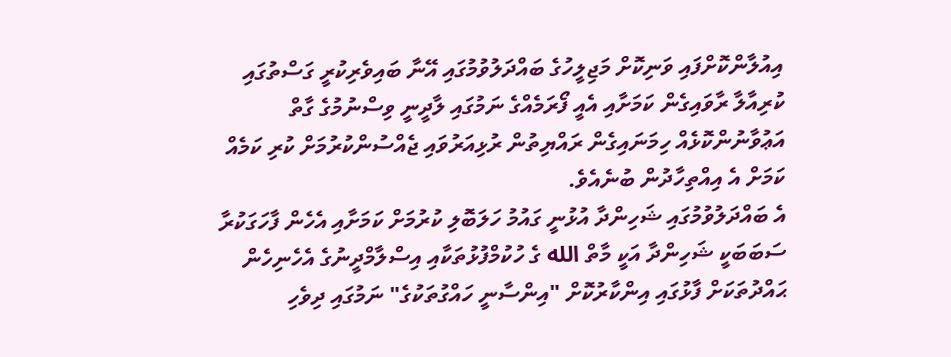އިއުލާންކޮށްފައި ވަނިކޮށް މަޖިލީހުގެ ބައްދަލުވުމުގައި އޭނާ ބައިވެރިކުރީ ގަސްތުގައި ކުރިއާލާ ރާވައިގެން ކަމަށާއި އެއީ ފޯރަމެއްގެ ނަމުގައި ލާދީނީ ވިސްނުމުގެ ގާތް އަޢުވާނުންކޮޅެއް ހިމަނައިގެން ރައްޔިތުން ރުޅިއަރުވައި ޖެއްސުންކުރުމަށް ކުރި ކަމެއް ކަމަށް އެ އިއްތިހާދުން ބުނެއެވެ.
އެ ބައްދަލުވުމުގައި ޝަހިންދާ އުޅުނީ ގައުމު ހަލަބޮލި ކުރުމަށް ކަމަށާއި އެހެން ފާހަގަކުރާ ސަބަބަކީ ޝަހިންދާ އަކީ މާތް الله ގެ ހުކުމްފުޅުތަކާއި އިސްލާމްދީނުގެ އެހެނިހެން ޙައްދުތަކަށް ފާޅުގައި އިންކާރުކޮށް "އިންސާނީ ހައްގުތަކުގެ" ނަމުގައި ދިވެހި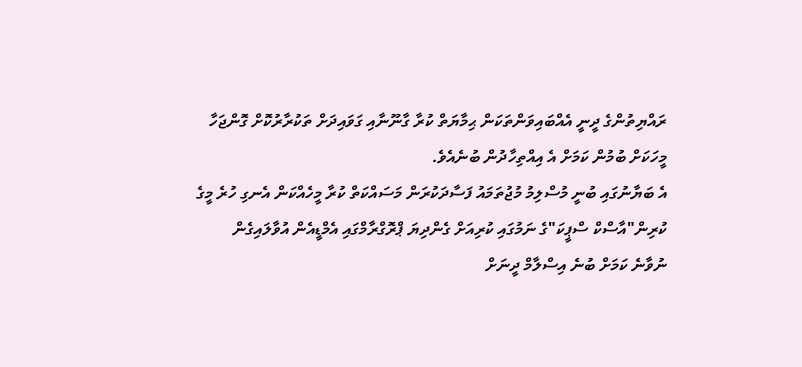ރައްޔިތުންގެ ދީނީ އެއްބައިވަންތަކަން ޙިމާޔަތް ކުރާ ގާނޫނާއި ގަވައިދަށް ތަކުރާރުކޮށް ގޮންޖަހާ މީހަކަށް ބުމުން ކަމަށް އެ އިއްތިހާދުން ބުނެއެވެ.
އެ ބަޔާނުގައި ބުނީ މުސްލިމު މުޖުތަމައު ފަސާދަކުރަން މަސައްކަތް ކުރާ މީހެއްކަން އެނގި ހުރެ މީގެ ކުރިން"އާސްކް ސްޕީކަ"ގެ ނަމުގައި ކުރިއަށް ގެންދިޔަ ޕްރޮގްރާމްގައި އެމްޑީއެން އުވާލައިގެން ނުވާނެ ކަމަށް ބުނެ އިސްލާމް ދީނަށް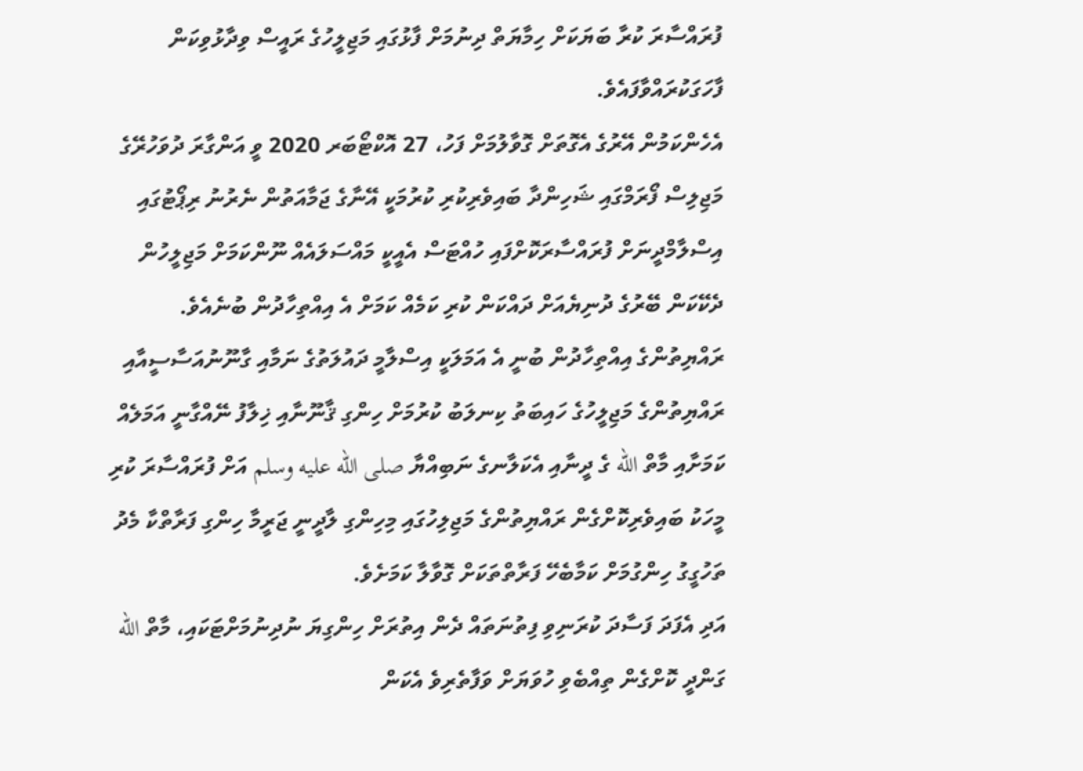ފުރައްސާރަ ކުރާ ބަޔަކަށް ހިމާޔަތް ދިނުމަށް ފާޅުގައި މަޖިލީހުގެ ރައީސް ވިދާޅުވިކަން ފާހަގަކުރައްވާފައެވެ.
އެހެންކަމުން އޭރުގެ އެގޮތަށް ގޮވާލުމަށް ފަހު، 27 އޮކްޓޯބަރ 2020 ވީ އަންގާރަ ދުވަހުރޭގެ މަޖިލިސް ފޯރަމްގައި ޝަހިންދާ ބައިވެރިކުރި ކުރުމަކީ އޭނާގެ ޖަމާއަތުން ނެރުނު ރިޕޯޓުގައި އިސްލާމްދީނަށް ފުރައްސާރަކޮށްފައި ހުއްޓަސް އެއީކީ މައްސަލައެއް ނޫންކަމަށް މަޖިލީހުން ދެކޭކަން ބޭރުގެ ދުނިޔެއަށް ދައްކަން ކުރި ކަމެއް ކަމަށް އެ އިއްތިހާދުން ބުނެއެވެ.
ރައްޔިތުންގެ އިއްތިހާދުން ބުނީ އެ އަމަލަކީ އިސްލާމީ ދައުލަތުގެ ނަމާއި ގާނޫނުއަސާސީއާއި ރައްޔިތުންގެ މަޖިލީހުގެ ހައިބަތު ކިނލަބު ކުރުމަށް ހިންގި ޤާނޫނާއި ޚިލާފު ނޭއްގާނީ އަމަލެއް ކަމަށާއި މާތް الله ގެ ދީނާއި އެކަލާނގެ ނަބިއްޔާ صلى الله عليه وسلم އަށް ފުރައްސާރަ ކުރި މީހަކު ބައިވެރިކޮށްގެން ރައްޔިތުންގެ މަޖިލިހުގައި މިހިންގި ލާދީނީ ޖަރީމާ ހިންގި ފަރާތްކާ މެދު ތަހުގީގު ހިންގުމަށް ކަމާބެހޭ ފަރާތްތަކަށް ގޮވާލާ ކަމަށެވެ.
އަދި އެފަދަ ފަސާދަ ކުރަނިވި ފިތުނަތައް ދެން އިތުރަށް ހިންގިޔަ ނުދިނުމަށްޓަކައި، މާތް الله ގަންދީ ކޮށްގެން ތިއްބެވި ހުވަޔަށް ވަފާތެރިވެ އެކަން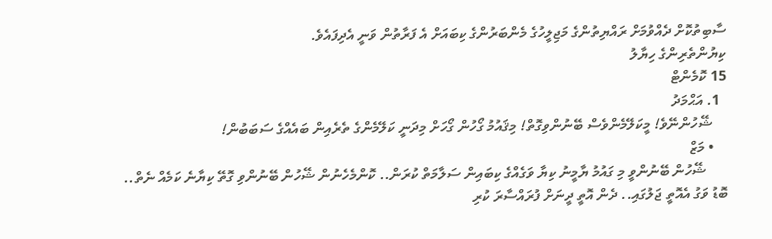ސާބިތުކޮށް ދެއްވުމަށް ރައްޔިތުންގެ މަޖިލީހުގެ މެންބަރުންގެ ކިބައަށް އެ ފަރާތުން ވަނީ އެދިފައެވެ.
ކިޔުންތެރިންގެ ހިޔާލު
15 ކޮމެންޓް
  1. އަޙްމަދު
    ޝޭހުންނޭވެ! މީކަލޭމެންވެސް ބޭނުންވިގޮތް! މިޤައުމު ގޯހުން ގޯހަށް މިދަނީ ކަލޭމެންގެ ތެރެއިން ބައެއްގެ ސަބަބުން!
    • މަޒް
      ޝޭހުން ބޭނުންވީ މި ގައުމު ޔާމީނު ކިޔާ ވަގެއްގެ ކިބައިން ސަލާމަތް ކުރަން.. ކޮންމެހެނުން ޝޭހުން ބޭނުންވި ގޮތޭ ކިޔާނެ ކަމެއް ނެތް.. ބޮޑު ވަގު އެއޮތީ ޖަލުގައި.. ދެން އޮތީ ދީނަށް ފުރައްސާރަ ކުރި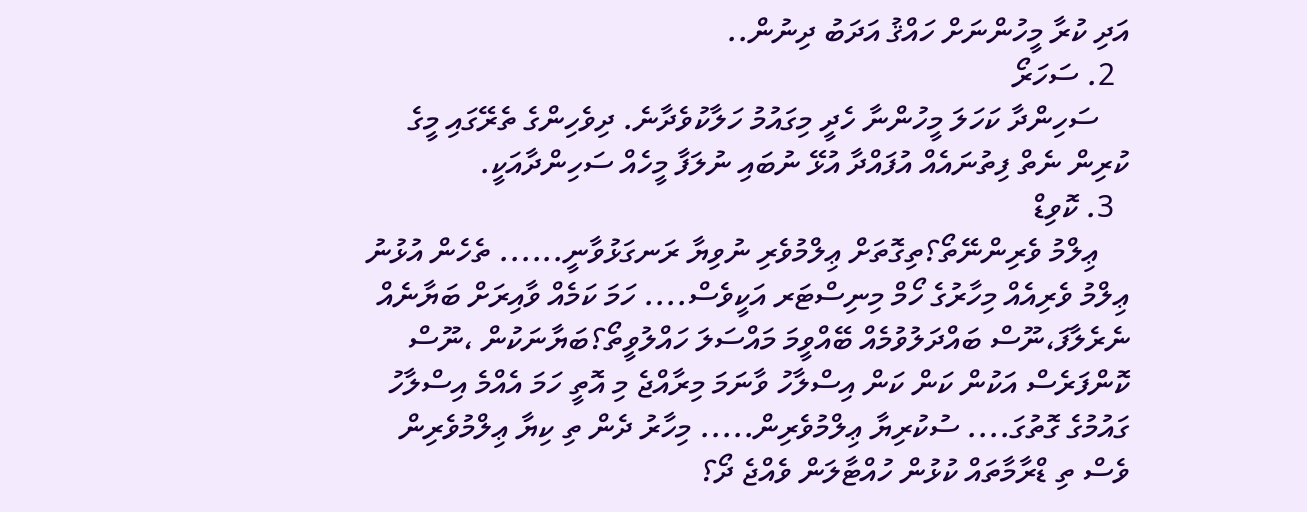އަދި ކުރާ މީހުންނަށް ހައްޤު އަދަބު ދިނުން..
  2. ސަހަރޯ
    ސަހިންދާ ކަހަލަ މީހުންނާ ހެދީ މިގައުމު ހަލާކުވެދާނެ. ދިވެހިންގެ ތެރޭގައި މީގެ ކުރިން ނެތް ފިތުނައެއް އުފައްދާ އުޅޭ ނުބައި ނުލަފާ މީހެއް ސަހިންދާއަކީ.
  3. ކޮވިޑް
    ޢިލްމު ވެރިންނޭތޯ؟ތިގޮތަށް ޢިލްމުވެރި ނުވިޔާ ރަނގަޅުވާނީ...... ތެހެން އުޅުނު ޢިލްމު ވެރިއެއް މިހާރުގެ ހޯމް މިނިސްޓަރ އަކީވެސް.... ހަމަ ކަމެއް ވާއިރަށް ބަޔާނެއް ނެރެލާފަ،ނޫސް ބައްދަލުވުމެއް ބޭއްވީމަ މައްސަލަ ހައްލުވީތޯ؟ބަޔާނަކުން ،ނޫސް ކޮންފަރެސް އަކުން ކަން ކަން އިސްލާހު ވާނަމަ މިރާއްޖެ މި އޮތީ ހަމަ އެއްމެ އިސްލާހު ގައުމުގެ ގޮތުގަ.... ސުކުރިޔާ ޢިލްމުވެރިން..... މިހާރު ދެން ތި ކިޔާ ޢިލްމުވެރިން ވެސް ތި ޑްރާމާތައް ކުޅުން ހުއްޓާލަން ވެއްޖެ ދޯ؟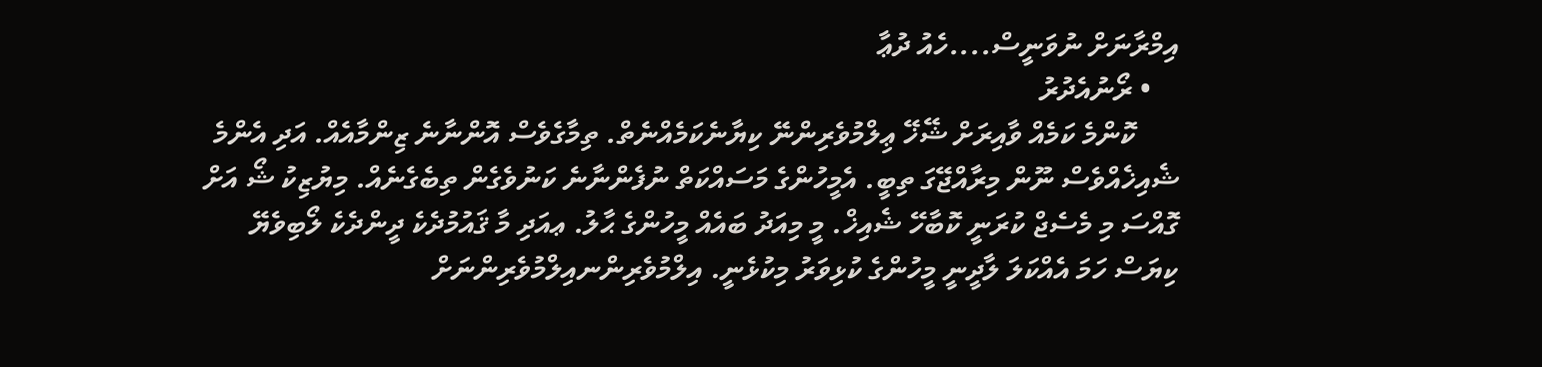އިމްރާނަށް ނުވަނީސް....ހެއު ދުޢާ
    • ރޯނުއެދުރު
      ކޮންމެ ކަމެއް ވާއިރަށް ޝޭޚޭ ޢިލްމުވެރިންނޭ ކިޔާނެކަމެއްނެތް. ތިމާގެވެސް އޮންނާނެ ޒިންމާއެއް. އަދި އެންމެ ޝެއިޚެއްވެސް ނޫން މިރާއްޖޭގަ ތިބީ. އެމީހުންގެ މަސައްކަތް ނުފެންނާނެ ކަނުވެގެން ތިބެގެނެއް. މިޔުޒިކު ޝޯ އަށް ގޮއްސަ މި މެސެޖް ކުރަނީ ކޮބާހޭ ޝެއިޚް. މީ މިއަދު ބައެއް މީހުންގެ ޙާލު. ޢއަދި މާ ޤައުމުދެކެ ދީންދެކެ ލޯބިވެޔޭ ކިޔަސް ހަމަ އެއްކަލަ ލާދީނީ މީހުންގެ ކުޅިވަރު މިކުޅެނީ. އިލްމުވެރިންނއިލްމުވެރިންނަށް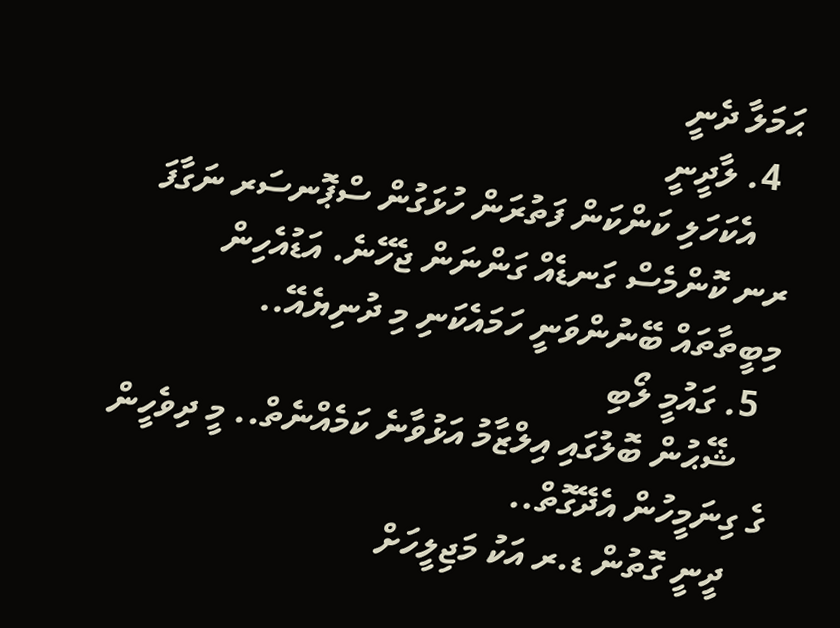ޙަމަލާ ދެނީ
  4. ލާދީނީ
    އެކަހަލި ކަންކަން ފަތުރަން ހުޅަގުން ސްޕޮނސަރ ނަގާފަ ރނ ކޮންމެސް ގަނޑެއް ގަންނަން ޖެހޭނެ. އަޑުއެހިން މިބީތާތައް ބޭނުންވަނީ ހަމައެކަނި މި ދުނިޔެއޭ..
  5. ގައުމީ ލޯބި
    ޝޭޙުން ބޮލުގައި އިލްޒާމު އަޅުވާނެ ކަމެއްނެތް.. މީ ދިވެހީން ގެ ގިނަމީހުން އެދޭގޮތް..
    ދީނީ ގޮތުން ޑ.ރ އަކު މަޖިލީހަށް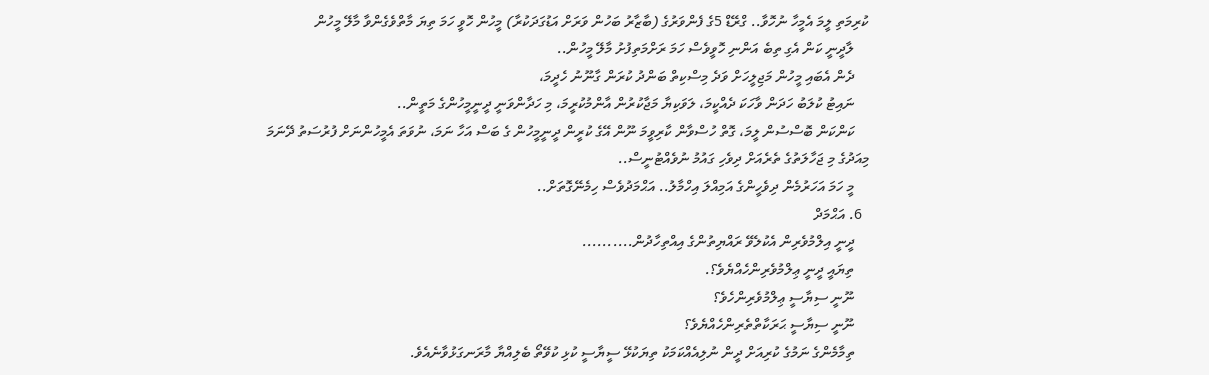ކުރިމަތި ލީމަ އެމީހާ ނުހޮވާ.. ގްރޭޑް 5ގެ ފެންވަރުގެ (ބާޒާރު ބަހުން ވަރަށް އަޑުގަދަކުރާ) މީހުން ހޮވީ ހަމަ ތިޔަ މާތްވެގެންވާ މާލޭ މީހުން
    ލާދީނީ ކަން އެގި ތިބެ އަންނި ހޮވީވެސް ހަމަ ރަށްމަތިފުށު މާލޭ މީހުން..
    ދެން އެބައި މީހުން މަޖިލީހަށް ވަދެ މިސްކިތް ބަންދު ކުރަން ގާނޫނު ހެދީމަ،
    ނައިޓު ކުލަބު ހަދަން ވާހަކަ ދެއްކީމަ، ލަވަކިޔާ މަޖާކުރުން އާންމުކުރީމަ، މި ހަދާންވަނީ ދީނީމީހުންގެ މަތީން..
    ކަންކަން ބޮސްސުން ލީމަ، ގޮތް ހުސްވާން ކާރިވީމަ ނޫން އޭގެ ކުރީން ދީނީމީހުން ގެ ބަސް އަހާ ނަމަ، ނުވަތަ އެމީހުންނަށް ފުރުސަތު ދޭނަމަ މިއަދުގެ މި ޖަހާލަތުގެ ތެރެއަށް ދިވެހި ގައުމު ނުވެއްޓުނީސް..
    މީ ހަމަ އަހަރުމެން ދިވެހީންގެ އަމިއްލަ އިހްމާލު.. އަޙްމަދުވެސް ހިމެނޭގޮތަށް..
  6. އަޙްމަދް
    ދީނީ އިލްމުވެރިން އެކުލެވޭ ރައްޔިތުންގެ އިއްތިހާދުން..........
    ތިޔައީ ދީނީ ޢިލްމުވެރިންހެއްޔެވެ؟.
    ނޫނީ ސިޔާސީ ޢިލްމުވެރިންހެވެ؟
    ނޫނީ ސިޔާސީ ޙަރަކާތްތެރިންހެއްޔެވެ؟
    ތިމާމެންގެ ނަމުގެ ކުރިއަށް ދީން ނުލިއެއްކަމަކު ތިޔަކުޅޭ ސީޔާސީ ކުޅި ކުވޭތޯ ބެލިއްޔާ މާރަނގަޅުވާނެއެވެ.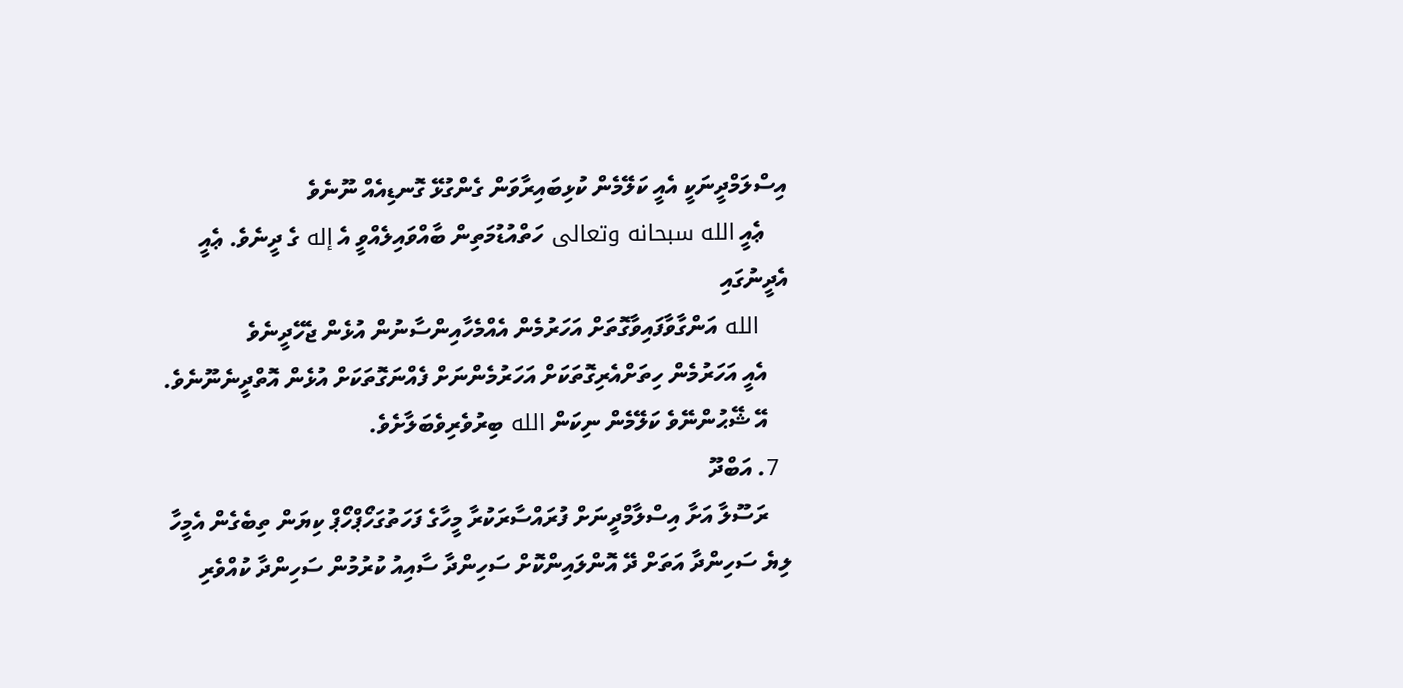އިސްލަމްދީނަކީ އެއީ ކަލޭމެން ކުޅިބައިރާވަން ގެންގުޅޭ ގޮނޑިއެއް ނޫނެވެ
    ޢެއީ الله سبحانه وتعالى ހަތްއުޑުމަތިން ބާއްވައިލެއްވީ އެ إله ގެ ދީނެވެ. ޢެއީ އެދީނުގައި
    الله އަންގާވާފައިވާގޮތަށް އަހަރުމެން އެއްމެހާއިންސާނުން އުޅެން ޖެހޭދީނެވެ
    އެއީ އަހަރުމެން ހިތަށްއެރިގޮތަކަށް އަހަރުމެންނަށް ފެއްނަގޮތަކަށް އުޅެން އޮތްދީނެނޫނެވެ.
    އޭ ޝޭޙުންނޭވެ ކަލޭމެން ނިކަން الله ބިރުވެރިވެބަލާށެވެ.
  7. އަބްދޫ
    ރަސޫލާ އަށާ އިސްލާމްދީނަށް ފުރައްސާރަކުރާ މީހާގެ ފަހަތުގަހޯޕްހޯޕް ކިޔަން ތިބެގެން އެމީހާ ލިޔެ ސަހިންދާ އަތަށް ދޭ އޮންލައިންކޮށް ސަހިންދާ ސާއިއު ކުރުމުން ސަހިންދާ ކުއްވެރި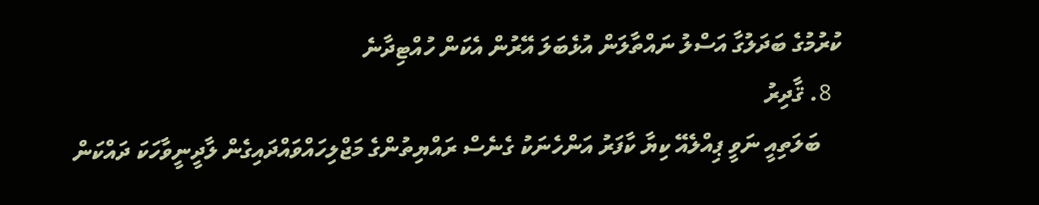ކުރުމުގެ ބަދަލުގާ އަސްލު ނައްތާލަން އުޅެބަލަ އޭރުން އެކަން ހުއްޓިދާނެ
  8. ޤާދިރު
    ބަލަތިއީ ނަވީ ޕިއްލެއޭ ކިޔާ ކާފަރު އަންހެނަކު ގެނެސް ރައްޔިތުންގެ މަޖްލިހައްވައްދައިގެން ލާދީނީވާހަކަ ދައްކަން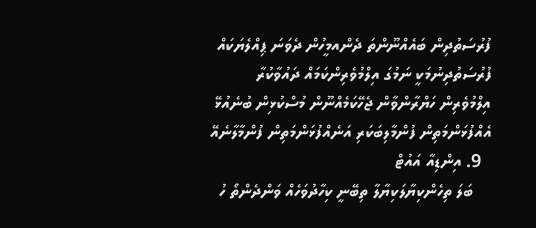ފުރުސަތުދިން ބައެއްނޫންތަ ދެންއމީހުން ދެވަނަ ޕިއްލެޔަކައް ފުރުސަތުދިނުމަކީ ނަމުގަ އިލްމުވެރިންކަމައް ދައުވާކުރާ އިލްމުވެރިން ހަޔްރާންވާން ޖެހޭކަމެއްނޫން މުސްކުޅިން ބުނެއުޅޭ އެއްފުޅަންމަތިން ފުންމާލިބަކަރި އަނެއްފުޅަންމަތިން ފުންމާލާނެއޭ
  9. އިންޑިއާ އައުޓް
    ބަލަ ތިހެންކިޔާލަކިޔާލާ ތިބޭނީ ކިހާދުވަހެއް ވަންދެންތޯ ހު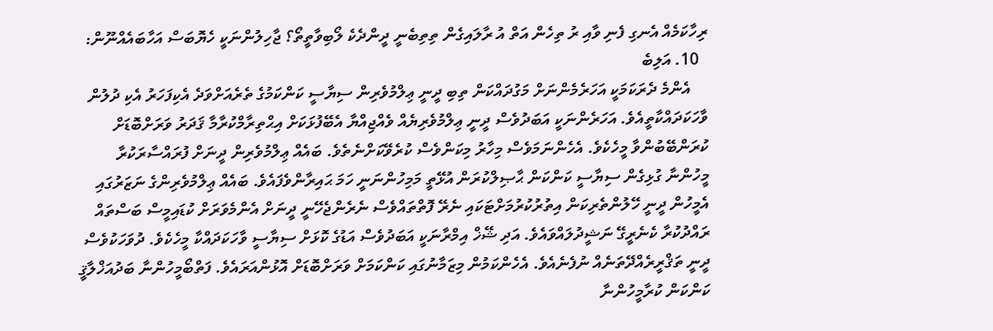ރިހާކަމެއް އެނގި ފެނި ވާއި ރު ތިހެން އަތް އު ރާލައިގެން ތިތިބެނީ ދީންދެކެ ލޯބިވާތީތޯ؟ ޖާހިލުންނަކީ ހެޔޮބަސް އަހާބައެއްނޫން:
  10. އަލިބެ
    އެންމެ ދެރަކަމަކީ އަހަރެމެންނަށް މަގުދައްކަން ތިބި ދީނީ ޢިލްމުވެރިން ސިޔާސީ ކަންކަމުގެ ތެރެއަށްވަދެ އެކިފަހަރު އެކި ދުލުން ވާހަކަދައްކާތީއެވެ. އަހަރެންނަކީ އަބަދުވެސް ދީނީ ޢިލްމުވެރިޔެއް ވެއްޖިއްޔާ އެބޭފުޅަކަށް އިޙްތިރާމްކުރާމާ ޤަދަރު ވަރަށްބޮޑަށް ކުރަންބޭބުންވާ މީހެކެވެ. އެހެންނަމަވެސް މިހާރު މިކަންވެސް ކުރެވޭކަށްނެތެވެ. ބައެއް ޢިލްމުވެރިން ދީނަށް ފުރައްސާރަކުރާ މީހުންނާ ގުޅިގެން ސިޔާސީ ކަންކަން ޙާޞިލްކުރަން އުޅޭތީ މަމިހުންނަނީ ހަމަ ޙައިރާންވެފައެވެ. ބައެއް ޢިލްމުވެރިންގެ ނަޒަރުގައި އެމީހުން ދީނީ ހޭލުންތެރިކަން އިތުރުކުރުމަށްޓަކައި ނެރޭ ފޮތްތައްވެސް ނެރެންޖެހޭނީ ދީނަށް އެންމެވަރަށް ކުޑައިމީސް ބަސްތައް ރައްދުކުރާ ކެނެރީގޭ ނަޝީދުލައްވައެވެ. އަދި ޝޭޚް އިމްރާނަކީ އަބަދުވެސް އަޑުގެ ކޮޅަށް ސިޔާސީ ވާހަކަދައްކާ މީހެކެވެ. ދުވަހަކުވެސް ދީނީ ތަޤްރީރެއްދޭތަނެއް ނުފެނެއެވެ. އެހެންކަމުން މިޒަމާނުގައި ކަންކަމަށް ވަރަށްބޮޑަށް އޮޅުންއަރައެވެ. ފަތްބޯމީހުންނާ ބަދުއަޚްލާޤީ ކަންކަން ކުރާމީހުންނާ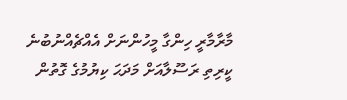މާރާމާރީ ހިންގާ މީހުންނަށް އެއްޗެއްނުބުނެ ކީރިތި ރަސޫލާއަށް މަދަޙަ ކިޔުމުގެ ގޮތުން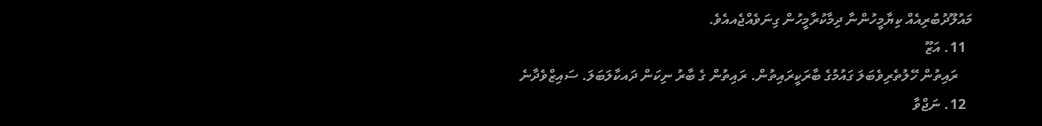މައުލޫދުބުރިއެއް ކިޔާމީހުންނާ ދިމާކުރާމީހުން ގިނަވެއްޖެއއެވެ.
  11. އަޒޫ
    ރައިތުން ހޭލުތެރިވެބަލަ ގައުމުގެ ބާރަކީރައިތުން. ރައިތުން ގެ ބާރު ނިކަން ދައކާލަބަލަ. ސައިޒްވެދާނެ
  12. ނަޖްވާ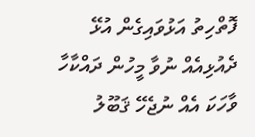ފޮތްހިތު އަޅުވައިގެން އުޅޭ ދެއުޅިއެއް ނުވާ މީހުން ދައްކާހާ ވާހަކަ އެއް ނުޖެހޭ ޤަބޫލު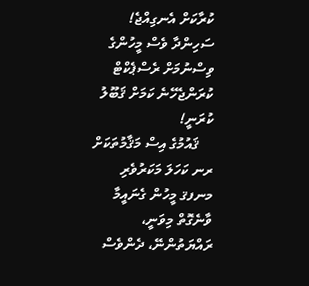ކުރާކަށް އެނގިއްޖެ! ސަހިންދާ ވެސް މީހުންގެ ވިސްނުމަށް ރެސްޕެކްޓް ކުރަންޖެހޭނެ ކަމަށް ޤަބޫލު ކުރަނީ!
    ޤައުމުގެ އިސް މަޤާމުތަކަށް ރނ ކަހަލަ މަކަރުވެރި މނފޤ މީހުން ގެނައީމާ ވާނެގޮތް މިވަނީ، ރައްޔަތުންނޭ، ދެންވެސް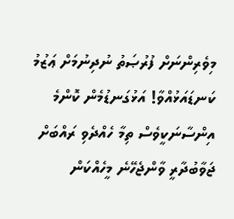މިވެރިންނަށް ފުރުޞަތު ނުދިނުމަށް ޢަޒުމު ކަނޑައަޅުއްވާ! އަޅުގަނޑުމެން ކޮންމެ އިންސާނަކީވެސް ތިމާ ހެއްދެވި ރައްބަށް ޖަވާބުދާރީ ވާންޖެހޭނެ މީހެއްކަން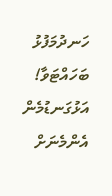ހަނދުމަފުޅު ބަހައްޓަވާ! އަޅުގަނޑުމެން އެންމެނަށް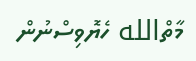މާތްالله ހެޔޮވިސްނުން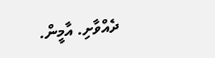ދެއްވާށި. އާމީން.